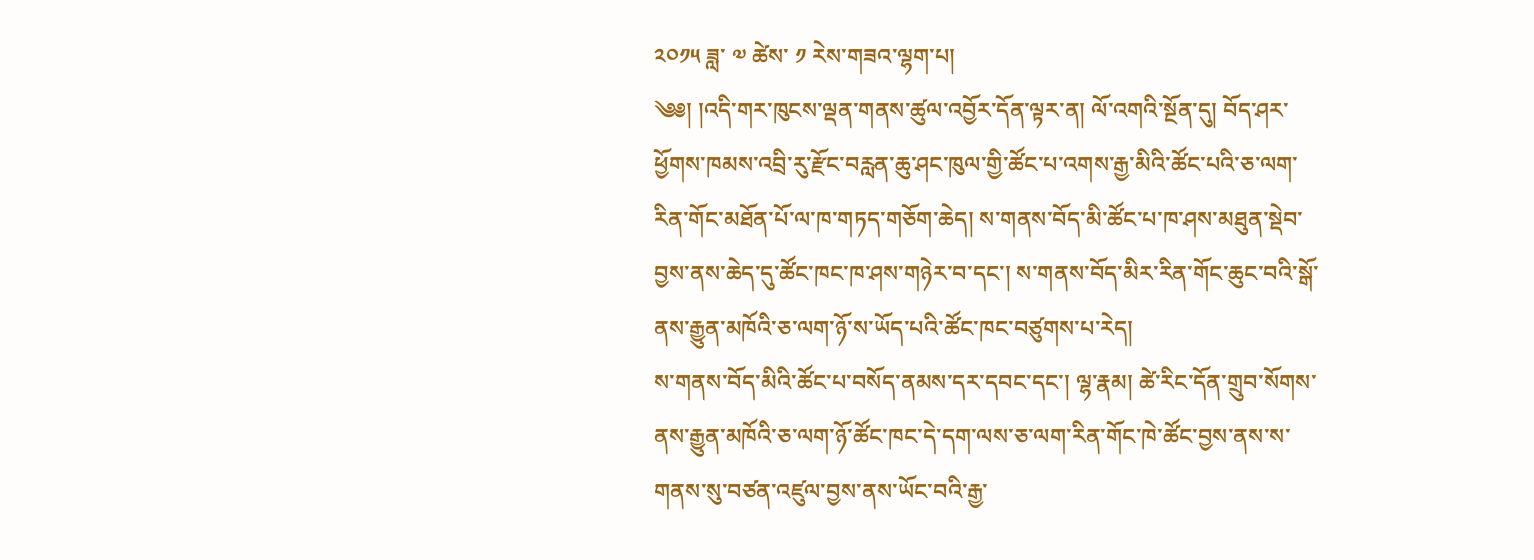༢༠༡༥ ཟླ་ ༧ ཚེས་ ༡ རེས་གཟའ་ལྷག་པ།
༄༅། །འདི་གར་ཁུངས་ལྡན་གནས་ཚུལ་འབྱོར་དོན་ལྟར་ན། ལོ་འགའི་སྔོན་དུ། བོད་ཤར་ཕྱོགས་ཁམས་འབྲི་རུ་རྫོང་བརླན་ཆུ་ཤང་ཁུལ་གྱི་ཚོང་པ་འགས་རྒྱ་མིའི་ཚོང་པའི་ཅ་ལག་རིན་གོང་མཐོན་པོ་ལ་ཁ་གཏད་གཅོག་ཆེད། ས་གནས་བོད་མི་ཚོང་པ་ཁ་ཤས་མཐུན་སྡེབ་བྱས་ནས་ཆེད་དུ་ཚོང་ཁང་ཁ་ཤས་གཉེར་བ་དང་། ས་གནས་བོད་མིར་རིན་གོང་ཆུང་བའི་སྒོ་ནས་རྒྱུན་མཁོའི་ཅ་ལག་ཉོ་ས་ཡོད་པའི་ཚོང་ཁང་བཙུགས་པ་རེད།
ས་གནས་བོད་མིའི་ཚོང་པ་བསོད་ནམས་དར་དབང་དང་། ལྷ་རྣམ། ཚེ་རིང་དོན་གྲུབ་སོགས་ནས་རྒྱུན་མཁོའི་ཅ་ལག་ཉོ་ཚོང་ཁང་དེ་དག་ལས་ཅ་ལག་རིན་གོང་ཁེ་ཚོང་བྱས་ནས་ས་གནས་སུ་བཙན་འཛུལ་བྱས་ནས་ཡོང་བའི་རྒྱ་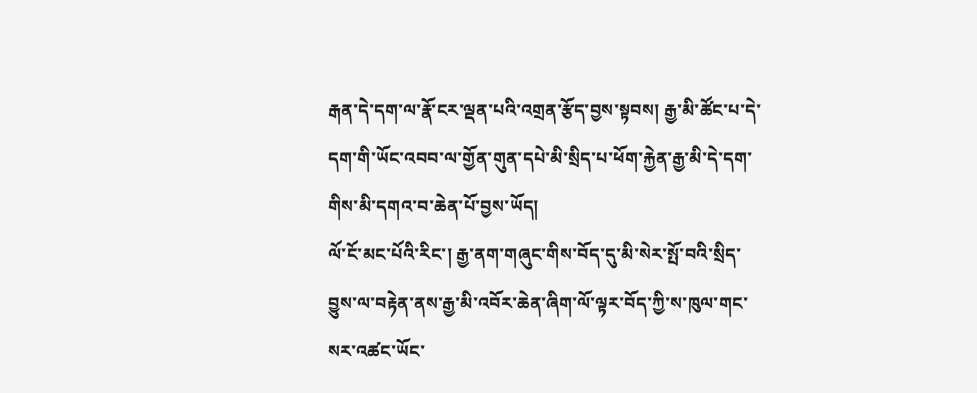རྒན་དེ་དག་ལ་རྣོ་ངར་ལྡན་པའི་འགྲན་རྩོད་བྱས་སྟབས། རྒྱ་མི་ཚོང་པ་དེ་དག་གི་ཡོང་འབབ་ལ་གྱོན་གུན་དཔེ་མི་སྲིད་པ་ཕོག་རྐྱེན་རྒྱ་མི་དེ་དག་གིས་མི་དགའ་བ་ཆེན་པོ་བྱས་ཡོད།
ལོ་ངོ་མང་པོའི་རིང་། རྒྱ་ནག་གཞུང་གིས་བོད་དུ་མི་སེར་སྤོ་བའི་སྲིད་བྱུས་ལ་བརྟེན་ནས་རྒྱ་མི་འབོར་ཆེན་ཞིག་ལོ་ལྟར་བོད་ཀྱི་ས་ཁུལ་གང་སར་འཚང་ཡོང་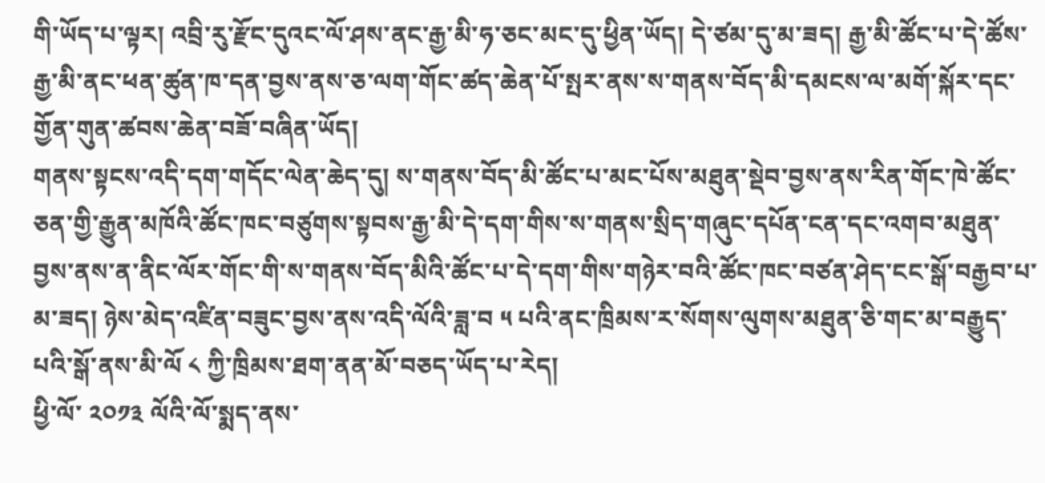གི་ཡོད་པ་ལྟར། འབྲི་རུ་རྫོང་དུའང་ལོ་ཤས་ནང་རྒྱ་མི་ཧ་ཅང་མང་དུ་ཕྱིན་ཡོད། དེ་ཙམ་དུ་མ་ཟད། རྒྱ་མི་ཚོང་པ་དེ་ཚོས་རྒྱ་མི་ནང་ཕན་ཚུན་ཁ་དན་བྱས་ནས་ཅ་ལག་གོང་ཚད་ཆེན་པོ་སྤར་ནས་ས་གནས་བོད་མི་དམངས་ལ་མགོ་སྐོར་དང་གྱོན་གུན་ཚབས་ཆེན་བཟོ་བཞིན་ཡོད།
གནས་སྟངས་འདི་དག་གདོང་ལེན་ཆེད་དུ། ས་གནས་བོད་མི་ཚོང་པ་མང་པོས་མཐུན་སྡེབ་བྱས་ནས་རིན་གོང་ཁེ་ཚོང་ཅན་གྱི་རྒྱུན་མཁོའི་ཚོང་ཁང་བཙུགས་སྟབས་རྒྱ་མི་དེ་དག་གིས་ས་གནས་སྲིད་གཞུང་དཔོན་ངན་དང་འགབ་མཐུན་བྱས་ནས་ན་ནིང་ལོར་གོང་གི་ས་གནས་བོད་མིའི་ཚོང་པ་དེ་དག་གིས་གཉེར་བའི་ཚོང་ཁང་བཙན་ཤེད་ངང་སྒོ་བརྒྱབ་པ་མ་ཟད། ཉེས་མེད་འཛིན་བཟུང་བྱས་ནས་འདི་ལོའི་ཟླ་བ ༥ པའི་ནང་ཁྲིམས་ར་སོགས་ལུགས་མཐུན་ཅི་གང་མ་བརྒྱུད་པའི་སྒོ་ནས་མི་ལོ ༨ ཀྱི་ཁྲིམས་ཐག་ནན་མོ་བཅད་ཡོད་པ་རེད།
ཕྱི་ལོ་ ༢༠༡༣ ལོའི་ལོ་སྨད་ནས་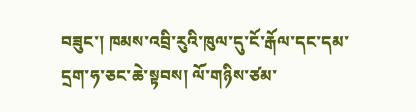བཟུང་། ཁམས་འབྲི་རུའི་ཁུལ་དུ་ངོ་རྒོལ་དང་དམ་དྲག་ཧ་ཅང་ཆེ་སྟབས། ལོ་གཉིས་ཙམ་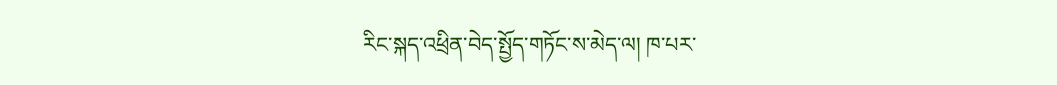རིང་སྐད་འཕྲིན་བེད་སྤྱོད་གཏོང་ས་མེད་ལ། ཁ་པར་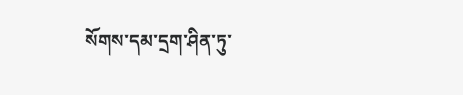སོགས་དམ་དྲག་ཤིན་ཏུ་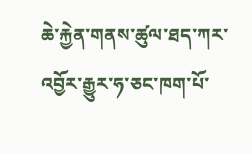ཆེ་རྐྱེན་གནས་ཚུལ་ཐད་ཀར་འབྱོར་རྒྱུར་ཧ་ཅང་ཁག་པོ་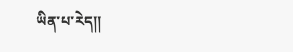ཡིན་པ་རེད།།